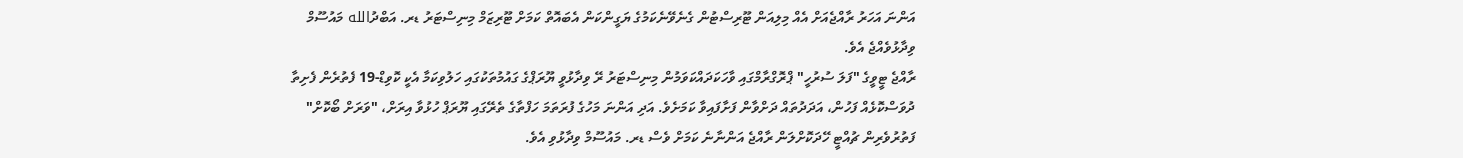އަންނަ އަހަރު ރާއްޖެއަށް އެއް މިލިއަން ޓޫރިސްޓުން ގެނެވޭނެކަމުގެ ޔަގީންކަން އެބައޮތް ކަމަށް ޓޫރިޒަމް މިނިސްޓަރު ޑރ. އަބްދުالله މައުސޫމް ވިދާޅުވެއްޖެ އެވެ.
ރާއްޖެ ޓީވީގެ "ފަލަ ސުރުހީ" ޕްރޮގްރާމްގައި ވާހަކަދައްކަވަމުން މިނިސްޓަރު ރޭ ވިދާޅުވީ ޔޫރަޕްގެ ގައުމުތަކުގައި ހަލުވިކަމާ އެކީ ކޮވިޑް-19 ފެތުރެން ފެށިތާ ދުވަސްކޮޅެއް ފަހުން، އަދަދުތައް ދަށްވާން ފަށާފައިވާ ކަމަށެވެ. އަދި އަންނަ މަހުގެ ފުރަތަމަ ހަފްތާގެ ތެރޭގައި ޔޫރަޕް ހުޅުވާ އިރަށް، "ވަރަށް ބޯކޮށް" ފަތުރުވެރިން ޗުއްޓީ ހޭދަކޮށްލަން ރާއްޖެ އަންނާނެ ކަމަށް ވެސް ޑރ. މައުސޫމް ވިދާޅުވި އެވެ.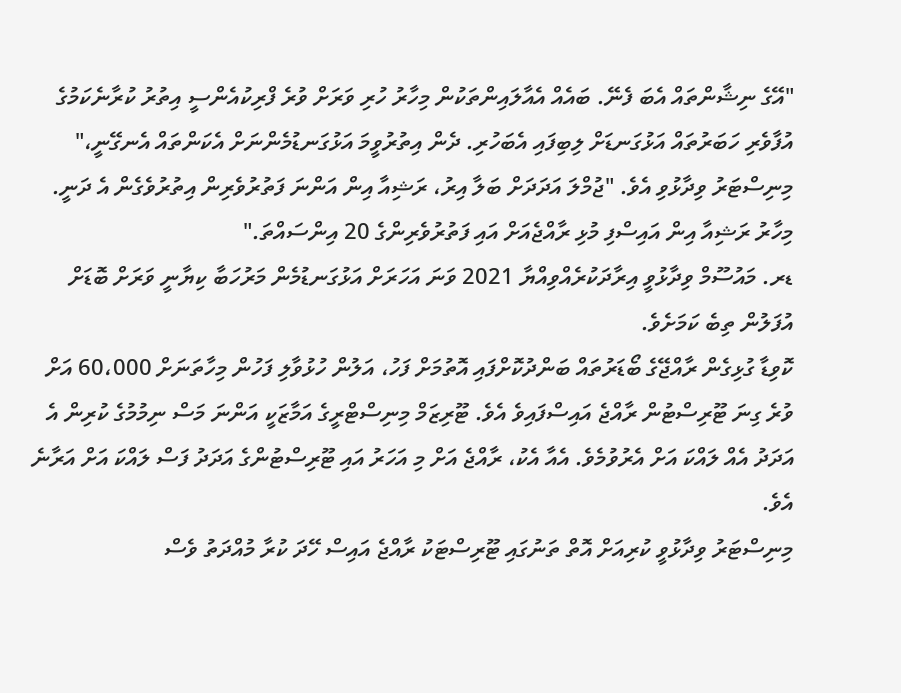"އޭގެ ނިޝާންތައް އެބަ ފެނޭ. ބައެއް އެއާލައިންތަކުން މިހާރު ހުރި ވަރަށް ވުރެ ފްރިކުއެންސީ އިތުރު ކުރާނެކަމުގެ އުފާވެރި ހަބަރުތައް އަޅުގަނޑަށް ލިބިފައި އެބަހުރި. ދެން އިތުރުވީމަ އަޅުގަނޑުމެންނަށް އެކަންތައް އެނގޭނީ،" މިނިސްޓަރު ވިދާޅުވި އެވެ. "ޖުމްލަ އަދަދަށް ބަލާ އިރު، ރަޝިއާ އިން އަންނަ ފަތުރުވެރިން އިތުރުވެގެން އެ ދަނީ. މިހާރު ރަޝިއާ އިން އައިސްފި މުޅި ރާއްޖެއަށް އައި ފަތުރުވެރިންގެ 20 އިންސައްތަ."
ޑރ. މައުސޫމް ވިދާޅުވީ އިރާދަކުރެއްވިއްޔާ 2021 ވަނަ އަހަރަށް އަޅުގަނޑުމެން މަރުހަބާ ކިޔާނީ ވަރަށް ބޮޑަށް އުފަލުން ތިބެ ކަމަށެވެ.
ކޮވިޑާ ގުޅިގެން ރާއްޖޭގެ ބޯޑަރުތައް ބަންދުކޮށްފައި އޮތުމަށް ފަހު، އަލުން ހުޅުވާލި ފަހުން މިހާތަނަށް 60،000 އަށް ވުރެ ގިނަ ޓޫރިސްޓުން ރާއްޖެ އައިސްފައިވެ އެވެ. ޓޫރިޒަމް މިނިސްޓްރީގެ އަމާޒަކީ އަންނަ މަސް ނިމުމުގެ ކުރިން އެ އަދަދު އެއް ލައްކަ އަށް އެރުވުމެވެ. އެއާ އެކު، ރާއްޖެ އަށް މި އަހަރު އައި ޓޫރިސްޓުންގެ އަދަދު ފަސް ލައްކަ އަށް އަރާނެ އެވެ.
މިނިސްޓަރު ވިދާޅުވީ ކުރިއަށް އޮތް ތަނުގައި ޓޫރިސްޓަކު ރާއްޖެ އައިސް ހޭދަ ކުރާ މުއްދަތު ވެސް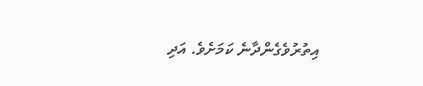އިތުރުވެގެންދާނެ ކަމަށެވެ. އަދި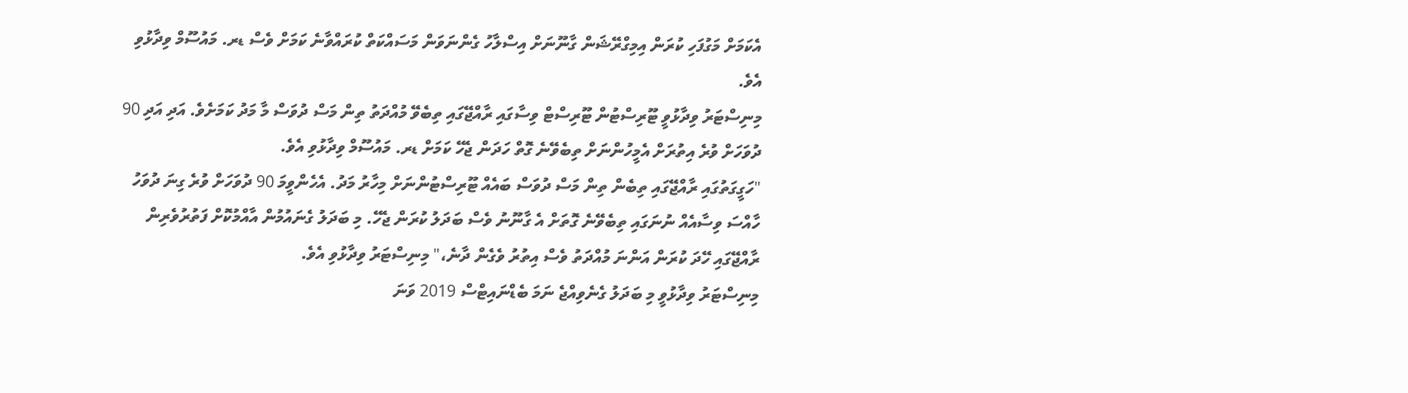އެކަމަށް މަގުފަހި ކުރަން އިމިގްރޭޝަން ގާނޫނަށް އިސްލާހު ގެންނަވަން މަސައްކަތް ކުރައްވާނެ ކަމަށް ވެސް ޑރ. މައުސޫމް ވިދާޅުވި އެވެ.
މިނިސްޓަރު ވިދާޅުވީ ޓޫރިސްޓުން ޓޫރިސްޓް ވިސާގައި ރާއްޖޭގައި ތިބެވޭ މުއްދަތު ތިން މަސް ދުވަސް މާ މަދު ކަމަށެވެ. އަދި އަދި 90 ދުވަހަށް ވުރެ އިތުރަށް އެމީހުންނަށް ތިބެވޭނެ ގޮތް ހަދަން ޖެހޭ ކަމަށް ޑރ. މައުސޫމް ވިދާޅުވި އެވެ.
"ހަގީގަތުގައި ރާއްޖޭގައި ތިބެން ތިން މަސް ދުވަސް ބައެއް ޓޫރިސްޓުންނަށް މިހާރު މަދު. އެހެންވީމަ 90 ދުވަހަށް ވުރެ ގިނަ ދުވަހު ހާއްސަ ވިސާއެއް ނުނަގައި ތިބެވޭނެ ގޮތަށް އެ ގާނޫނު ވެސް ބަދަލު ކުރަން ޖެހޭ. މި ބަދަލު ގެނައުމުން އާއްމުކޮށް ފަތުރުވެރިން ރާއްޖޭގައި ހޭދަ ކުރަން އަންނަ މުއްދަތު ވެސް އިތުރު ވެގެން ދާނެ،" މިނިސްޓަރު ވިދާޅުވި އެވެ.
މިނިސްޓަރު ވިދާޅުވީ މި ބަދަލު ގެނެވިއްޖެ ނަމަ ބެޑްނައިޓްސް 2019 ވަނަ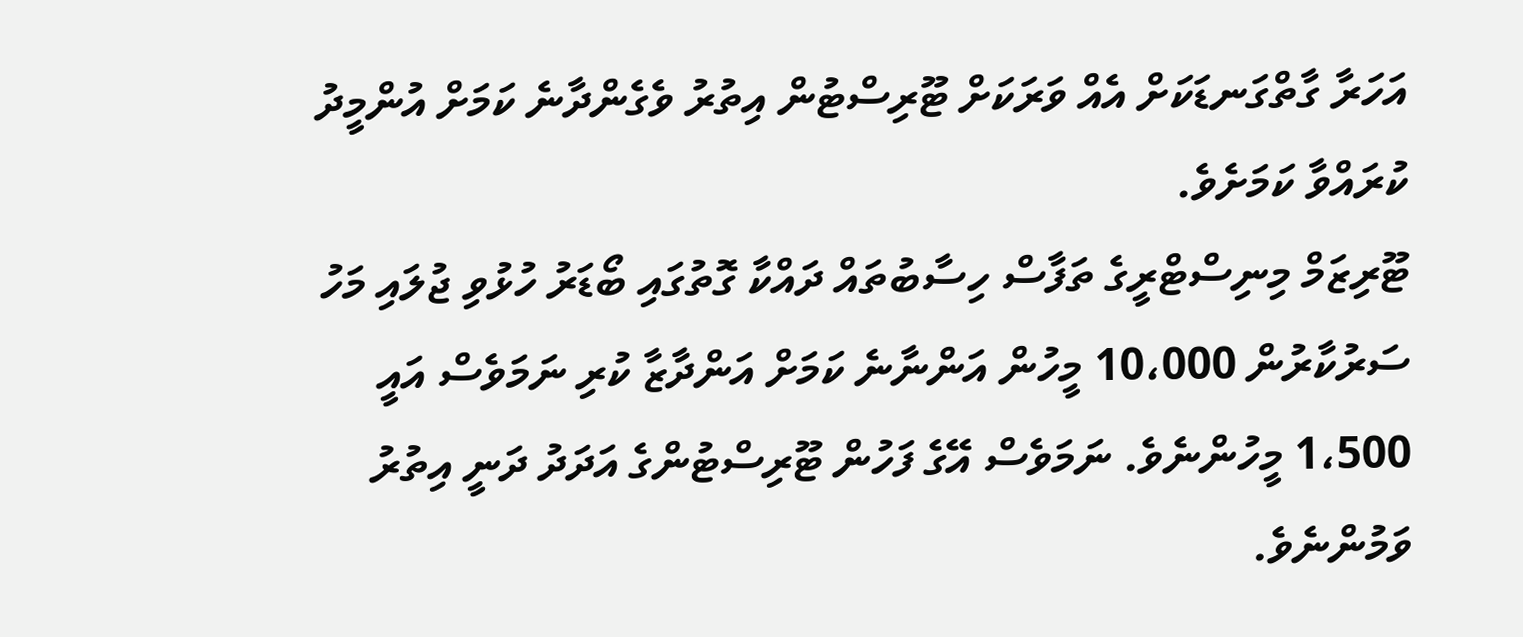އަހަރާ ގާތްގަނޑަކަށް އެއް ވަރަކަށް ޓޫރިސްޓުން އިތުރު ވެގެންދާނެ ކަމަށް އުންމީދު ކުރައްވާ ކަމަށެވެ.
ޓޫރިޒަމް މިނިސްޓްރީގެ ތަފާސް ހިސާބުތައް ދައްކާ ގޮތުގައި ބޯޑަރު ހުޅުވި ޖުލައި މަހު ސަރުކާރުން 10،000 މީހުން އަންނާނެ ކަމަށް އަންދާޒާ ކުރި ނަމަވެސް އައީ 1،500 މީހުންނެވެ. ނަމަވެސް އޭގެ ފަހުން ޓޫރިސްޓުންގެ އަދަދު ދަނީ އިތުރު ވަމުންނެވެ.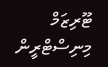ޓޫރިޒަމް މިނިސްޓްރީން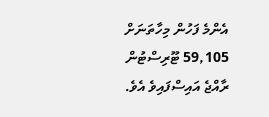އެންމެ ފަހުން މިހާތަނަށް 59,105 ޓޫރިސްޓުން ރާއްޖެ އައިސްފައިވެ އެވެ.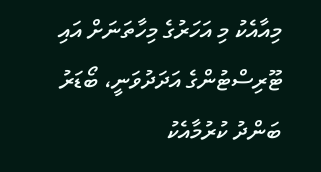މިއާއެކު މި އަހަރުގެ މިހާތަނަށް އައި ޓޫރިސްޓުންގެ އަދަދުވަނީ، ބޯޑަރު ބަންދު ކުރުމާއެކު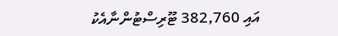އައި 382,760 ޓޫރިސްޓުންނާއެކު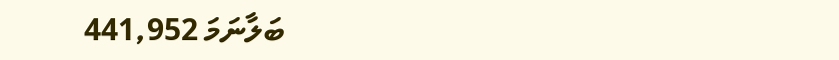ބަލާނަމަ 441,952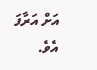އަށް އަރާފަ އެވެ.